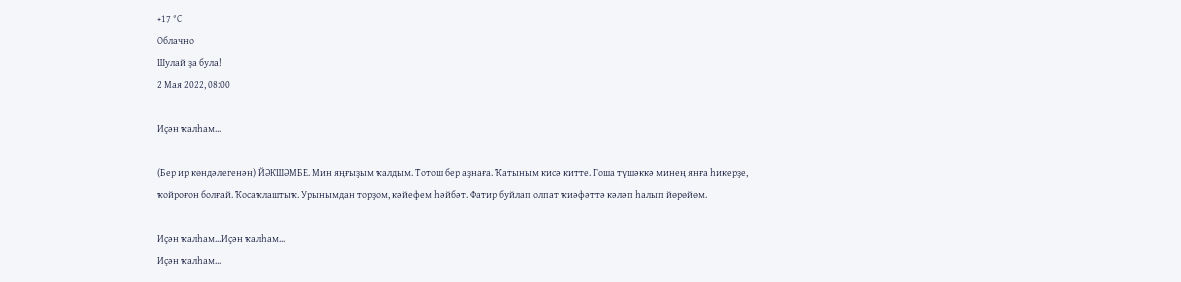+17 °С
Облачно
Шулай ҙа була!
2 Мая 2022, 08:00

Иҫән ҡалһам...

(Бер ир көндәлегенән) ЙӘКШӘМБЕ. Мин яңғыҙым ҡалдым. Тотош бер аҙнаға. Ҡатыным кисә китте. Гоша түшәккә минең янға һикерҙе, ҡойроғон болғай. Ҡосаҡлаштыҡ. Урынымдан торҙом, кәйефем һәйбәт. Фатир буйлап олпат ҡиәфәттә кәләп һалып йөрөйөм.

Иҫән ҡалһам...Иҫән ҡалһам...
Иҫән ҡалһам...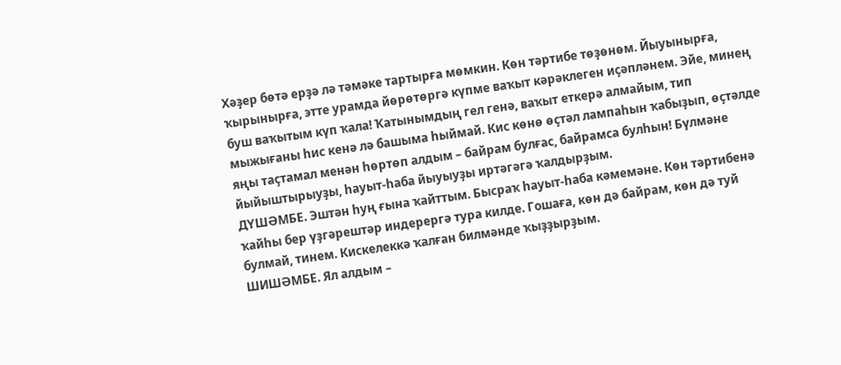Хәҙер бөтә ерҙә лә тәмәке тартырға мөмкин. Көн тәртибе төҙөнөм. Йыуынырға, ҡырынырға, этте урамда йөрөтөргә күпме ваҡыт кәрәклеген иҫәпләнем. Эйе, минең буш ваҡытым күп ҡала! Ҡатынымдың гел генә, ваҡыт еткерә алмайым, тип мыжығаны һис кенә лә башыма һыймай. Кис көнө өҫтәл лампаһын ҡабыҙып, өҫтәлде яңы таҫтамал менән һөртөп алдым – байрам булғас, байрамса булһын! Бүлмәне йыйыштырыуҙы, һауыт-һаба йыуыуҙы иртәгәгә ҡалдырҙым.
ДҮШӘМБЕ. Эштән һуң ғына ҡайттым. Бысраҡ һауыт-һаба кәмемәне. Көн тәртибенә ҡайһы бер үҙгәрештәр индерергә тура килде. Гошаға, көн дә байрам, көн дә туй булмай, тинем. Кискелеккә ҡалған билмәнде ҡыҙҙырҙым.
ШИШӘМБЕ. Ял алдым –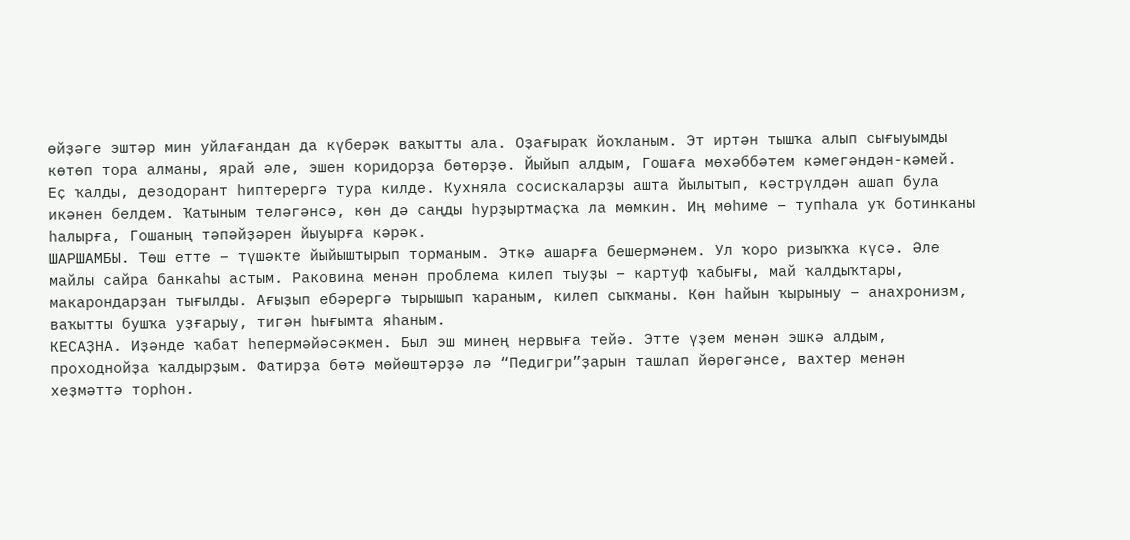өйҙәге эштәр мин уйлағандан да күберәк ваҡытты ала. Оҙағыраҡ йоҡланым. Эт иртән тышҡа алып сығыуымды көтөп тора алманы, ярай әле, эшен коридорҙа бөтөрҙө. Йыйып алдым, Гошаға мөхәббәтем кәмегәндән-кәмей. Еҫ ҡалды, дезодорант һиптерергә тура килде. Кухняла сосискаларҙы ашта йылытып, кәстрүлдән ашап була икәнен белдем. Ҡатыным теләгәнсә, көн дә саңды һурҙыртмаҫҡа ла мөмкин. Иң мөһиме – тупһала уҡ ботинканы һалырға, Гошаның тәпәйҙәрен йыуырға кәрәк.
ШАРШАМБЫ. Төш етте – түшәкте йыйыштырып торманым. Эткә ашарға бешермәнем. Ул ҡоро ризыҡҡа күсә. Әле майлы сайра банкаһы астым. Раковина менән проблема килеп тыуҙы – картуф ҡабығы, май ҡалдыҡтары, макарондарҙан тығылды. Ағыҙып ебәрергә тырышып ҡараным, килеп сыҡманы. Көн һайын ҡырыныу – анахронизм, ваҡытты бушҡа уҙғарыу, тигән һығымта яһаным.
КЕСАҘНА. Иҙәнде ҡабат һепермәйәсәкмен. Был эш минең нервыға тейә. Этте үҙем менән эшкә алдым, проходнойҙа ҡалдырҙым. Фатирҙа бөтә мөйөштәрҙә лә “Педигри”ҙарын ташлап йөрөгәнсе, вахтер менән хеҙмәттә торһон.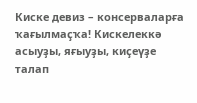Киске девиз – консерваларға ҡағылмаҫҡа! Кискелеккә асыуҙы, яғыуҙы, киҫеүҙе талап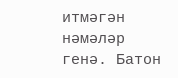итмәгән нәмәләр генә. Батон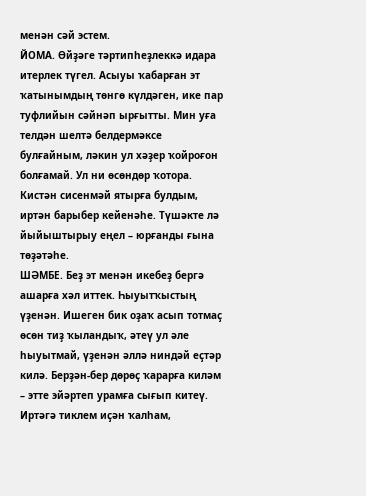менән сәй эстем.
ЙОМА. Өйҙәге тәртипһеҙлеккә идара итерлек түгел. Асыуы ҡабарған эт ҡатынымдың төнгө күлдәген, ике пар туфлийын сәйнәп ырғытты. Мин уға телдән шелтә белдермәксе булғайным, ләкин ул хәҙер ҡойроғон болғамай. Ул ни өсөндөр ҡотора. Кистән сисенмәй ятырға булдым, иртән барыбер кейенәһе. Түшәкте лә йыйыштырыу еңел – юрғанды ғына төҙәтәһе.
ШӘМБЕ. Беҙ эт менән икебеҙ бергә ашарға хәл иттек. Һыуытҡыстың үҙенән. Ишеген бик оҙаҡ асып тотмаҫ өсөн тиҙ ҡыландыҡ, әтеү ул әле һыуытмай, үҙенән әллә ниндәй еҫтәр килә. Берҙән-бер дөрөҫ ҡарарға киләм – этте эйәртеп урамға сығып китеү. Иртәгә тиклем иҫән ҡалһам,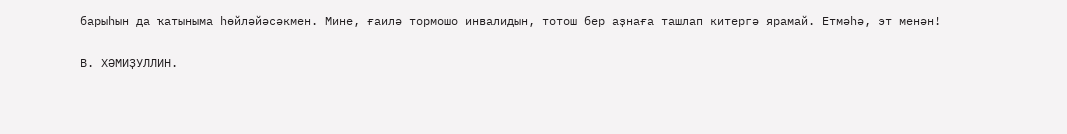барыһын да ҡатыныма һөйләйәсәкмен. Мине, ғаилә тормошо инвалидын, тотош бер аҙнаға ташлап китергә ярамай. Етмәһә, эт менән!

В. ХӘМИҘУЛЛИН.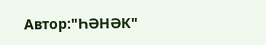Автор:"ҺӘНӘК"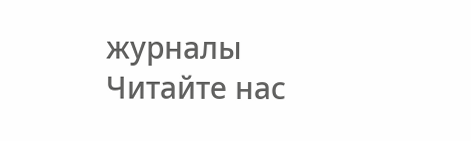журналы
Читайте нас